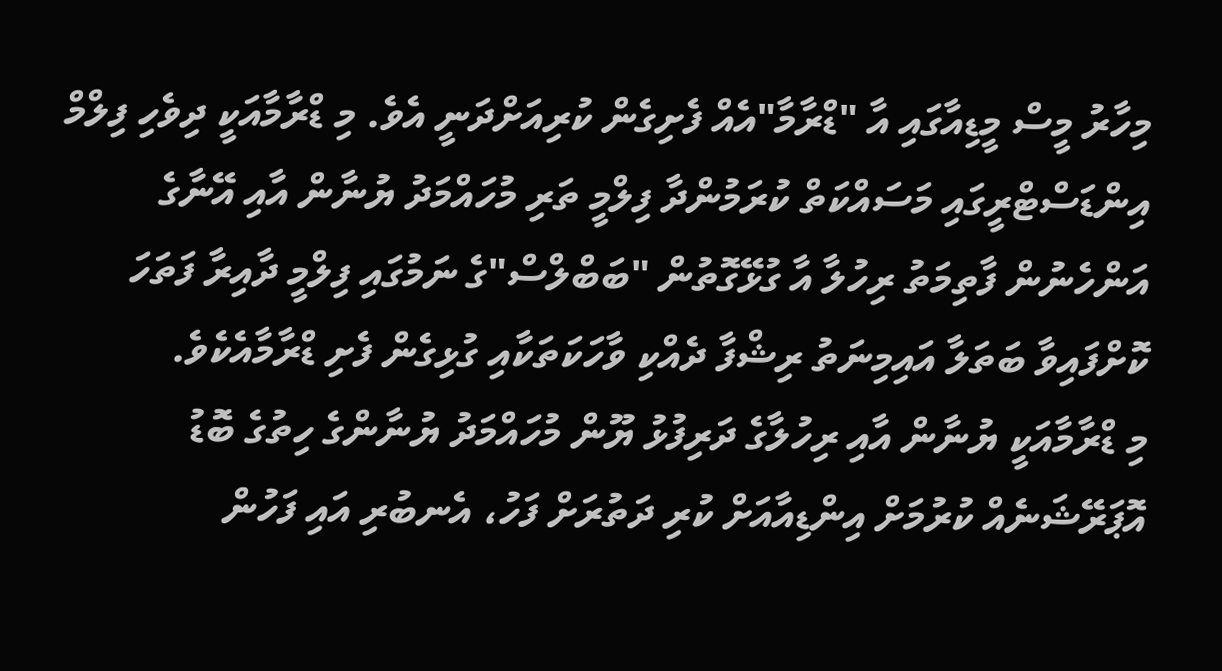މިހާރު މީސް މީޑިއާގައި އާ "ޑްރާމާ"އެއް ފެށިގެން ކުރިއަށްދަނީ އެވެ. މި ޑްރާމާއަކީ ދިވެހި ފިލްމް އިންޑަސްޓްރީގައި މަސައްކަތް ކުރަމުންދާ ފިލްމީ ތަރި މުހައްމަދު ޔުނާން އާއި އޭނާގެ އަންހެނުން ފާތިމަތު ރިހުލާ އާ ގުޅޭގޮތުން "ބަބްލްސް"ގެ ނަމުގައި ފިލްމީ ދާއިރާ ފަތަހަ ކޮށްފައިވާ ބަތަލާ އައިމިނަތު ރިޝްފާ ދެއްކި ވާހަކަތަކާއި ގުޅިގެން ފެށި ޑްރާމާއެކެވެ.
މި ޑްރާމާއަކީ ޔުނާން އާއި ރިހުލާގެ ދަރިފުޅު ޔޫން މުހައްމަދު ޔުނާންގެ ހިތުގެ ބޮޑު އޮޕަރޭޝަނެއް ކުރުމަށް އިންޑިއާއަށް ކުރި ދަތުރަށް ފަހު، އެނބުރި އައި ފަހުން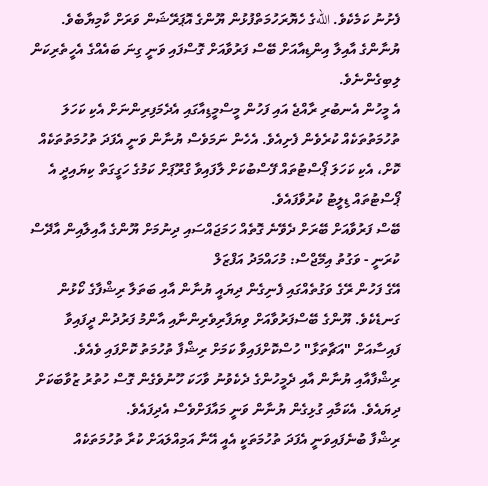ފެށުނު ކަމެކެވެ. اللهގެ ހެޔޮރަހުމަތްފުޅުން ޔޫންގެ އޮޕަރޭޝަން ވަރަށް ކާމިޔާބެވެ. ޔުނާންގެ އާއިލާ އިންޑިއާއަށް ބޭސް ފަރުވާއަށް ގޮސްފައި ވަނީ ގިނަ ބައެއްގެ އެހީތެރިކަން ލިބިގެންނެވެ.
އެ މީހުން އެނބުރި ރާއްޖެ އައި ފަހުން މީސްމީޑިއާގައި އެދެމަފިރިންނަށް އެކި ކަހަލަ ތުހުމަތުތަކެއް ކުރެވެން ފެށިއެވެ. އެހެން ނަމަވެސް ޔުނާން ވަނީ އެފަދަ ތުހުމަތުތަކެއް ކޮށް، އެކި ކަހަލަ ޕޯސްޓުތައް ފޭސްބުކަށް ލާފައިވާ ގްރޫޕަށް ކަމުގެ ހަގީގަތް ކިޔައިދީ އެ ޕޯސްޓުތައް ޑިލީޓު ކުރުވާފައެވެ.
ބޭސް ފަރުވާއަށް ބޭރަށް ދެވޭނެ ގޮތެއް ހަމަޖައްސައި ދިނުމަށް ޔޫންގެ އާއިލާއިން އާދޭސް ކުރަނީ - ވަގުތު އިމޭޖްސް: މުހައްމަދު އަފްޒަލް
އޭގެ ފަހުން ރޭގެ ވަގުތެއްގައި ފެނިގެން ދިޔައީ ޔުނާން އާއި ބަތަލާ ރިޝްފާގެ ކޯޅުން ގަނޑެކެވެ. ޔޫންގެ ބޭސްފަރުވާއަށް ވިޔަފާރިވެރިންނާއި އާންމު ފަރުދުން ދީފައިވާ ފައިސާއަށް "އަޗާތަޅާ" ހުސްކޮށްފައިވާ ކަމަށް ރިޝްފާ ތުހުމަތު ކޮށްފައި ވެއެވެ.
ރިޝްފާއާއި ޔުނާން އާއި ދެމީހުންގެ ދެކެވުނު ވާހަކަ ހޫނުވެގެން ގޮސް ހުތުރު ޒުވާބަކަށް ދިޔައެވެ. އެކަމާއި ގުޅިގެން ޔުނާން ވަނީ މައާފަށްވެސް އެދިފައެވެ.
ރިޝްފާ ބުނެފައިވަނީ އެފަދަ ތުހުމަތަކީ އެއީ އޭނާ އަމިއްލައަށް ކުރާ ތުހުމަތަކެއް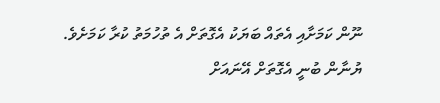ނޫން ކަމަށާއި އެތައް ބަޔަކު އެގޮތަށް އެ ތުހުމަތު ކުރާ ކަމަށެވެ.
ޔުނާން ބުނީ އެގޮތަށް އޭނައަށް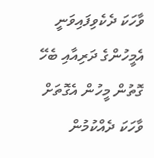ވާހަކަ ދެކެވިފައިވަނީ އެމީހުންގެ ދަރިއާއި ބެހޭ ގޮތުން މީހުން އެގޮތަށް ވާހަކަ ދެއްކުމުން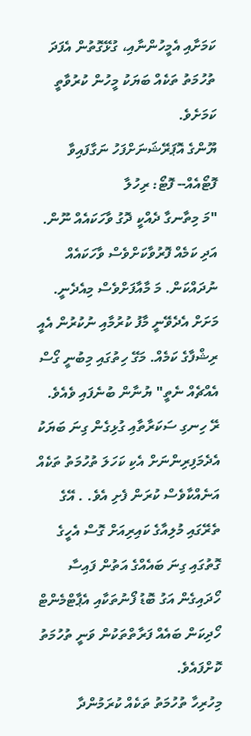ކަމަށާއި އެމީހުންނާއި، ގުޅޭގޮތުން އެފަދަ ތުހުމަތު ތަކެއް ބަޔަކު މީހުން ކުރުވާތީ ކަމަށެވެ.
ޔޫންގެ އޮޕަރޭޝަނަށްފަހު ނަގާފައިވާ ފޮޓޯއެއް-- ފޮޓޯ: ރިހުލާ
"މަ މިތާނގާ ދެއްކީ ދޮގު ވާހަކައެއް ނޫން. އަދި ކަމެއް ފޮރުވާކަށްވެސް ވާހަކައެއް ނުދައްކަން. މަ މާއާފަށްވެސް މިއެދެނީ. މަށަށް އެދެވޭނީ މާފު ކުރުމާއި ނުކުރުން އެއީ ރިޝްފާގެ ކަމެއް. މަގޭ ހިތުގައި މިބުނީ ގޯސް އެއްޗެއް ނެތީ" ޔުނާން ބުނެފައި ވެއެވެ.
ރޭ ހިނގި ސަކަރާތާއި ގުޅިގެން ގިނަ ބަޔަކު އެދެމަފިރިންނަށް އެކި ކަހަލަ ތުހުމަތު ތަކެއް އަނެއްކާވެސް ކުރަން ފެށި އެވެ. . އޭގެ ތެރޭގައި މުލިއާގެ ކައިރިއަށް ގޮސް އެހީގެ ގޮތުގައި ގިނަ ބައެއްގެ އަތުން ފައިސާ ހޯދައިގެން އަގު ބޮޑު ފޯނުތަކާއި އެޕާޓްމެންޓް ހޯދިކަން ބައެއް ފަރާތްތަކުން ވަނީ ތުހުމަތު ކޮށްފައެވެ.
މިހުރިހާ ތުހުމަތު ތަކެއް ކުރަމުންދާ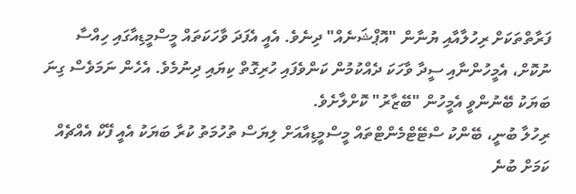ފަރާތްތަކަށް ރިހުލާއާއި ޔުނާން "އޮޕްޝަނެއް" ދިނެވެ. އެއީ އެފަދަ ވާހަކަތައް މީސްމީޑިއާގައި ހިއްސާ ނުކޮށް، އެމީހުންނާއި ސީދާ ވާހަކަ ދެއްކުމުން ކަންވެފައި ހުރިގޮތް ކިޔައި ދިނުމެވެ. އެހެން ނަމަވެސް ގިނަ ބަޔަކު ބޭނުންވީ އެމީހުން "ބޭޒާރު" ކޮށްލާށެވެ.
ރިހުލާ ބުނީ، ބޭންކު ސްޓޭޓްމެންޓްތައް މީސްމީޑިއާއަށް ލިޔަސް ތުހުމަތު ކުރާ ބަޔަކު އެއީ ފޭކް އެއްޗެއް ކަމަށް ބުނެ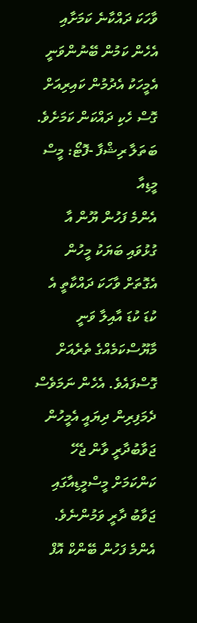ވާހަކަ ދައްކާނެ ކަމަށާއި އެހެން ކަމުން ބޭނުންވަނީ އެމީހަކު އެދުމުން ކައިރިއަށް ގޮސް ހެކި ދައްކަން ކަމަށެވެ.
ބަތަލާ ރިޝްފާ -ފޮޓޯ: މީސް މީޑިއާ
އެންމެ ފަހުން ޔޫން އާ ގުޅުވައި ބަޔަކު މީހުން އެގޮތަށް ވާހަކަ ދައްކާތީ އެ ކުޑަ ކުޑަ އާއިލާ ވަނީ މާޔޫސްކަމެއްގެ ތެރެއަށް ގޮސްފައެވެ. އެހެން ނަމަވެސް ދެމަފިރިން ދިޔައީ އެމީހުން ޖަވާބުދާރީ ވާން ޖެހޭ ކަންކަމަށް މީސްމީޑިއާގައި ޖަވާބު ދާރީ ވަމުންނެވެ. އެންމެ ފަހުން ބޭންކް އޮފް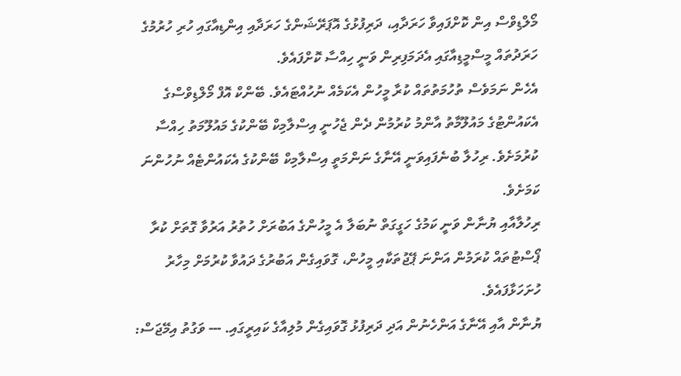މޯލްޑިވްސް އިން ކޮށްފައިވާ ހަރަދާއި، ދަރިފުޅުގެ އޮޕަރޭޝަންގެ ހަރަދާއި އިންޑިއާގައި ހުރި ހުރުމުގެ ހަރަދުތައް މީސްމީޑިއާގައި އެދަމަފިރިން ވަނީ ހިއްސާ ކޮށްފައެވެ.
އެހެން ނަމަވެސް ތުހުމަތުތައް ކުރާ މީހުން އެކަމެއް ނުހުއްޓައެވެ. ބޭންކް އޮފް މޯލްޑިވްސްގެ އެކައުންޓުގެ މައުލޫމާތު އާންމު ކުރުމުން ދެން ޖެހުނީ އިސްލާމިކް ބޭންކުގެ މައުލޫމަތު ހިއްސާ ކުރުމަށެވެ. ރިހުލާ ބުނެފައިވަނީ އޭނާގެ ނަންމަތީ އިސްލާމިކް ބޭންކުގެ އެކައުންޓެއް ނުހުންނަ ކަމަށެވެ.
ރިހުލާއާއި ޔުނާން ވަނީ ކަމުގެ ހަގީގަތް ނުބަލާ އެ މީހުންގެ އަބުރަށް ހުތުރު އަރުވާ ގޮތަށް ކުރާ ޕޯސްޓުތައް ކުރަމުން އަންނަ ޕޭޖުތަކާއި މީހުން، ގޮވައިގެން އަބުރުގެ ދައުވާ ކުރުމަށް މިހާރު ހުށަހަޅާފައެވެ.
ޔުނާން އާއި އޭނާގެ އަންހެނުން އަދި ދަރިފުޅު ގޮވައިގެން މުލިއާގެ ކައިރީގައި. --- ވަގުތު އިމޭޖަސް: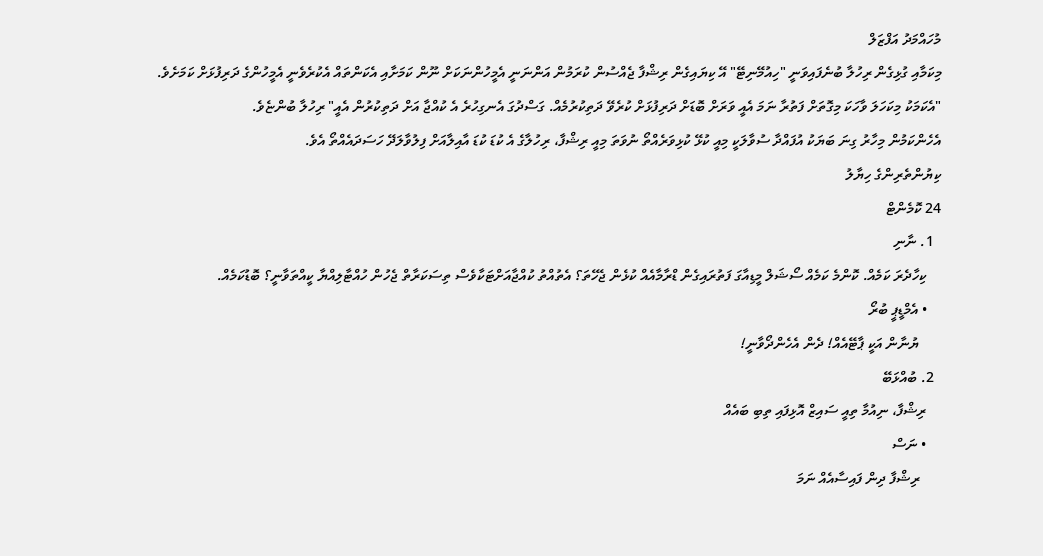މުހައްމަދު އަފްޒަލް
މިކަމާއި ގުޅިގެން ރިހުލާ ބުނެފައިވަނީ "ހިއުމޭނިޓޭ" އޭ ކިޔައިގެން ރިޝްފާ ޖެއްސުން ކުރަމުން އަންނަނީ އެމީހުންނަކަށް ނޫން ކަމަށާއި އެކަންތައް އެކުރެވެނީ އެމީހުންގެ ދަރިފުޅަށް ކަމަށެވެ.
"އެކަމަކު މިކަހަލަ ވާހަކަ މިގޮތަށް ފަތުރާ ނަމަ އެއީ ވަރަށް ބޮޑަށް ދަރިފުޅަށް ކުރެވޭ ދަތިކުރުމެއް. ގަސްދުގަ އެނގިހުރެ އެ ކުއްޖާ އަށް ދަތިކުރުން އެއީ" ރިހުލާ ބުންޏެވެ.
އެހެންކަމުން މިހާރު ގިނަ ބަޔަކު އުފައްދާ ސުވާލަކީ މިއީ ކުޅޭ ކުޅިވަރެއްތޯ ނުވަތަ މިއީ ރިޝްފާ، ރިހުލާގެ އެ ކުޑަ ކުޑަ އާއިލާއަށް ފިލުވާލަދޭ ހަސަދައެއްތޯ އެވެ.
ކިޔުންތެރިންގެ ހިޔާލު
24 ކޮމެންޓް
  1. ނާނި
    ކިހާދެރަ ކަމެއް. ކޮންމެ ކަމެއް ސޯޝަލް މީޑިއާގަ ފަތުރައިގެން ޑްރާމާއެއް ކުޅެން ޖެހޭތަ؟ އެތުއްތު ކުއްޖާއަށްޓަކާވެސް ތިސަކަރާތް ޖެހުން ހުއްޓާލިއްޔާ ކީއްތަވާނީ؟ ބޮޑުކަމެއް.
    • އެމްޑީޕީ ބުރޯ
      ޔުނާން އަކީ ޕާޓޭއެއް! ދެން އެހެންދޯވާނީ!
  2. ބުއްޅަބޭ
    ރިޝްފާ، ނިއުމާ ތިއީ ސައިޒް އޮޅިފައި ތިބި ބައެއް
    • ނަސް
      ރިޝްފާ ދިން ފައިސާއެއް ނަމަ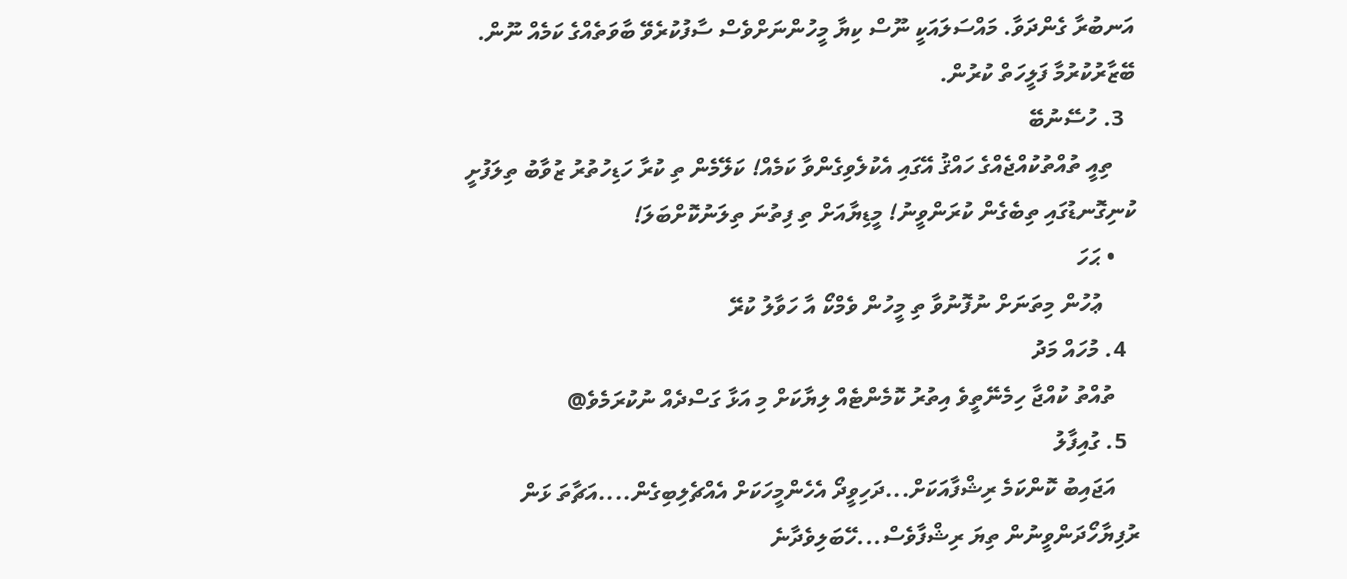އަނބުރާ ގެންދަވާ. މައްސަލައަކީ ނޫސް ކިޔާ މީހުންނަށްވެސް ސާފުކުރެވޭ ބާވަތެއްގެ ކަމެއް ނޫން. ބޭޒާރުކުރުމާ ފަލީހަތް ކުރުން.
  3. ހުސޭނުބޭ
    ތިއީ ތުއްތުކުއްޖެއްގެ ހައްޤު އޭގައި އެކުލެވިގެންވާ ކަމެއް! ކަލޭމެން ތި ކުރާ ހަޑިހުތުރު ޒުވާބު ތިލަފުށީ ކުނިގޮނޑުގައި ތިބެގެން ކުރަންވީނު! މީޑިޔާއަށް ތި ފިތުނަ ތިލަނުކޮށްބަލަ!
    • ޙަހަ
      ޢުހުން މިތަނަށް ނުފޮނުވާ ތި މީހުން ވެމްކޯ އާ ހަވާލު ކުރޭ
  4. މުހައް މަދު
    ތުއްތު ކުއްޖާ ހިމެނޭތީވެ އިތުރު ކޮމެންޓެއް ލިޔާކަށް މި އަޅާ ގަސްދެއް ނުކުރަމެވެ@
  5. ގުއިފާލު
    އަޖައިބު ކޮންކަމެ ރިޝްފާއަކަށް...ދަހިވީދޯ އެހެންމީހަކަށް އެއްޗެލިބިގެން....އަޗާތަ ޅަން ރުފިޔާހޯދަންވީނުން ތިޔަ ރިޝްފާވެސް...ހޭބަލިވެދާނެ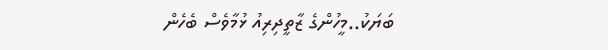ބަޔަކު..މީހުންގެ ޒާތީދިރިއު ޅުމާވެސް ބެހެން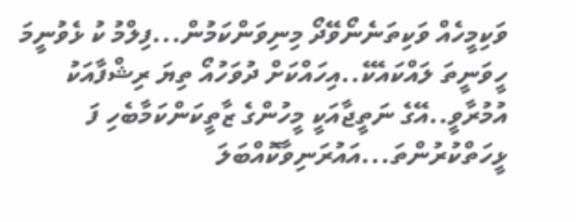ވަކިމީހެއް ވަކިތަނެނޯވޭދޯ މިނިވަންކަމުން...ފިލްމު ކު ޅެވުނީމަ ހީވަނީތަ ލައްކައެކޭ..އިހައްކަށް ދުވަހުއޯ ތިޔަ ރިޝްފާއަކު އުމުރާވީ..އޭގެ ނަތީޖާއަކީ މީހުންގެ ޒާތީކަންކަމާބެހި ފަ ޅީހަތްކުރުންތަ...އައުރަނިވާކޮއްބަލަ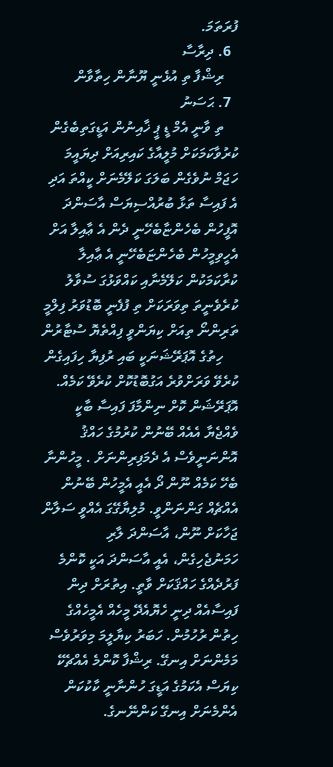ފުރަތަމަ.
  6. ދިރާސާ
    ރިޝްފާ ތި އުޅެނީ ޔޫނާން ހިތާވާން
  7. ޙަސަނު
    ތި ވާނީ އެމް ޑީ ޕީ ޚާއިނުން އަޑީގަތިބެގެން ކުރުވާކަމަކަށް މުލީއާގެ ކައިރިއަށް ދިޔައީމަ ހަޖަމް ނުވެގެން ބަލަގަ ކަލޭމެނަށް ކީއްތަ އަދި އެ ފައިސާ ތަޅާ ބުރުއްސިޔަސް އާސަންދަ އޮފީހުން ބެހެންޏާބެހޭނީ ދެން އެ ޢާއިލާ އަށް އެހީވިމީހުން ބެހެންޏަބެހޭނީ އެ ޢާއިލާ ކުރާކަމަކުން ކަލޭމެނާއި ކައްވަޅުގަ ސުވާލު ކުރެވެނީތަ ތިވަރަކަށް ތި ފުފެނީ ބޮޑުވަރު ފިލްމީ ތަރިންނޯ ތިއަށް ކިޔަންވީ ފިއްތެޔޮ ސުޓާރުން
    ހިތުގެ އޮޕަރޭޝަނަކީ ބައި ރުފިޔާ ހިފައިގެން ކުރެވޭ ވަރަށްވުރެ އަގުބޮޑުކޮށް ކުރެވޭ ކަމެއް. އޮޕަރޭޝަން ކޮށް ނިންމާފަ ފައިސާ ބާކީ ވެއްޖެޔާ އެއެއް ބޭނުން ކުރުމުގެ ހައްޤު އޮންނަނީވެސް އެ ދެމަފިރިންނަށް . މީހުންނާ ބެހޭ ކަމެއް ނޫން ދޯ އެއީ އެމީހުން ބޭނުން އެއްޗެއް ގަންނަންވީ. މުލިޔާގޭގަ އެއްވީ ސަލާން ޖަހާކަށް ނޫން، އާސަންދަ ލާރި ހަމަނުޖެހިގެން، އެއީ އާސަންދަ އަކީ ކޮންމެ ފަރުދެއްގެ ހައްޤަކަށް ވާތީ. އިތުރަށް ދިން ފައިސާއެއް ދިނީ ހެޔޮއެދޭ މީހެއް އެމީހެއްގެ ހިތުން ރުހުމުން. ހަބަރު ކިޔާލީމަ މިވަރުވެސް މަމެންނަށް އިނގޭ. ރިޝްފާ ކޮންމެ އެއްޗެކޭ ކިޔަސް އެކަމުގެ އަޑީގަ ހުންނާނީ ކާކުކަން އެންމެނަށް އިނގޭ ކަންނޭނގެ.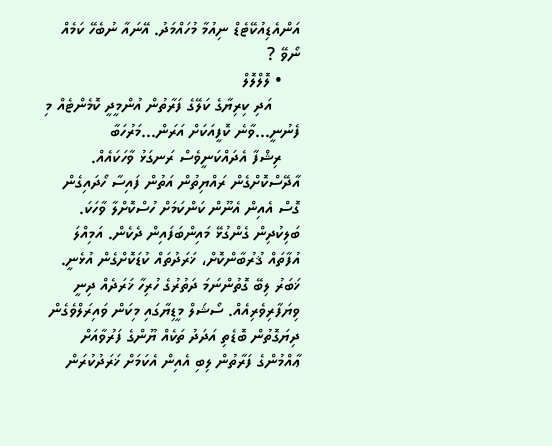އަންއެޑިއުކޭޓެޑް ނިއުމާ މުހައްމަދު. އޭނައާ ނުބެހޭ ކަމެއް ނޯވޭ ?
    • ލޮލްލޮލް
      އަދި ކިރިޔާގެ ކަލޭގެ ފަރާތުން އުންމީދީ ކޮމެންޓެއް މި ފެނުނީ...ވާނެ ކޮފީއަކަށް އަރަން...މަރުހަބާ
    ރިޝްފާ އެދައްކަނީވެސް ރަނގަޅު ވާހަކައެއް. އާދޭސްކޮށްގެން ރައްޔިތުން އަތުން ފައިސާ ހޯދައިގެން ގޮސް އެއިން އެނޫން ކަންކަމަށް ހުސްކޮށްލާ ވާހަކަ. ބަލިކުދިން ގެންގުޅޭ މައިންބަފައިން ދެކެން. އަމިއްލަ އުފާތައް ޤުރުބާންކޮށް، ޚަރަދުތައް ކުޑަކޮށްގެން އުޅެނީ. ޚަބަރު ލިބޭ ގޮތުންނަމަ ދަތުރުގެ ހުރިހާ ޚަރަދެއް ދިނީ ވިޔަފާރިވެރިއެއް. ސޯޝަލް މީޑިޔާގައި މިކަން ވައިރަލްވެގެން ދިޔަގޮތުން ބޮޑެތި އަދަދު ތަކެއް ޔޫންގެ ފަރުވާއަށް ޢާއްމުންގެ ފަރާތުން ލިބި އެއިން އެކަމަށް ޚަރަދުކުރަން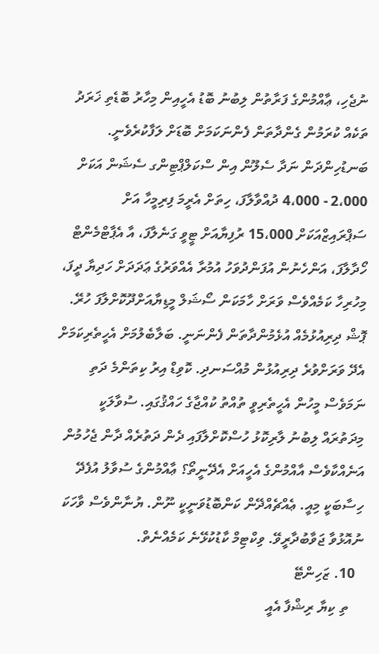ނުޖެހި، ޢާއްމުންގެ ފަރާތުން ލިބުނު ބޮޑު އެހީއިން މިހާރު ބޮޑެތި ޚަރަދު ތަކެއް ކުރަމުން ގެންދާތަން ފެންނަކަމަށް ބޮޑަށް ލަފާކުރެވެނީ. ބަނޑުހިންދަން ނަދާ ސެލޫން އިން ސްކަލްޕްޓިންގ ސެޝަން އަކަށް 2،000 - 4،000 ދުއްވާލާފަ، ހިތަށް އެރީމަ ފިރިމީހާ އަށް ސަޕްރައިޒްއަކަށް 15،000 ރުފިޔާއަށް ޓީވީ ގަނެލާފަ، އާ އެޕާޓްމެންޓް ހޯދާލާފަ، އަންހެނުން އުފަންދުވަހު އުމުރާ އެއްވަރުގެ ޢަދަދަށް ހަދިޔާ ދީފަ، މިހުރިހާ ކަމެއްވެސް ވަރަށް ހާމަކަން ސޯޝަލް މީޑިޔާއަށްދޫކޮށްލާފަ ހުރޭ. ޕޮޝް ދިރިއުޅުމެއް އުޅެމުންދާތަން ފެންނަނީ. ބަލާބެލުމަށް އެހީތެރިކަމަށް އެދޭ ވަރަށްވުރެ ދިރިއުޅުން މުއްސަނދި. ކޮވިޑް އިރު ކިތަންމެ ދަތި ނަމަވެސް މީހުން އެހީތެރިވީ ތުއްތު ކުއްޖާގެ ހައްޤުގައި. ސުވާލަކީ މިދަތުރައް ލިބުނު ލާރިކޮޅު ހުސްކޮށްލާފައި ދެން ދަތުރެއް ދާން ޖެހުމުން އަނެއްކާވެސް އާއްމުންގެ އެހީއަށް އެދޭނީތޯ؟ ޢާއްމުންގެ ސުވާލު އުފެދޭ ހިސާބަކީ މިއީ. ޢެއްޗެއްދޭން ކަންބޮޑުވަނީކީ ނޫން. ޔުނާންވެސް ވާހަކަ ނުއޮޅުވާ ޖަވާބުދާރީވޭ. ވިކްޓިމް ކާޑުކުޅޭނެ ކަމެއްނެތް.
  10. ޒަހިންޓޭ
    ތި ކިޔާ ރިޝްފާ އެއީ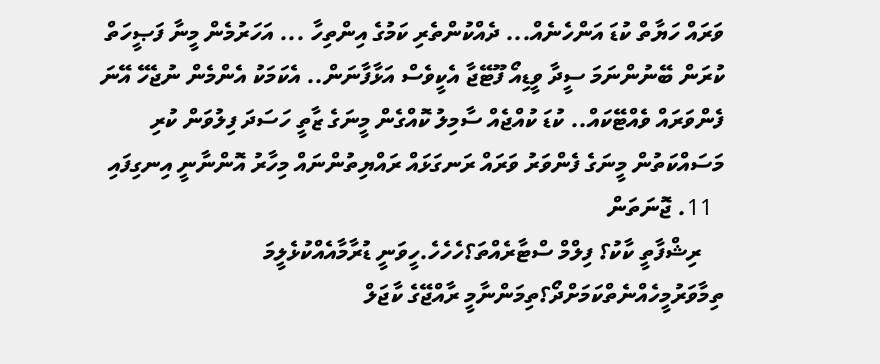ވަރައް ހަޔާތް ކުޑަ އަންހެނެއް... ދެއްކުންތެރި ކަމުގެ އިންތިހާ ... އަހަރުމެން މީނާ ފަޞީހަތް ކުރަން ބޭނުންނަމަ ސީދާ ވީޑިއޯ ފޫޓޭޖާ އެކީވެސް އަޅާފާނަން.. އެކަމަކު އެންމެން ނުޖެހޭ އޭނަ ފެންވަރައް ވެއްޓޭކައް.. ކުޑަ ކުއްޖެއް ސާމިލު ކޮއްގެން މީނަގެ ޒާތީ ހަސަދަ ފިލުވަން ކުރި މަސައްކަތުން މީނަގެ ފެންވަރު ވަރައް ރަނގަޅައް ރައްޔިތުންނައް މިހާރު އޮންނާނީ އިނގިފައި
  11. ޖޮނަތަން
    ރިޝްފާތީ ކާކު؟ ފިލްމް ސްޓާރެއްތަ؟ހެހެހެ.ހީވަނީ ޑުރާމާއެއްކުޅެލީމަ ތިމާވަރުމީހެއްނެތްކަމަށްދޯ؟ތިމަންނާމީ ރާއްޖޭގެ ކާޖަލް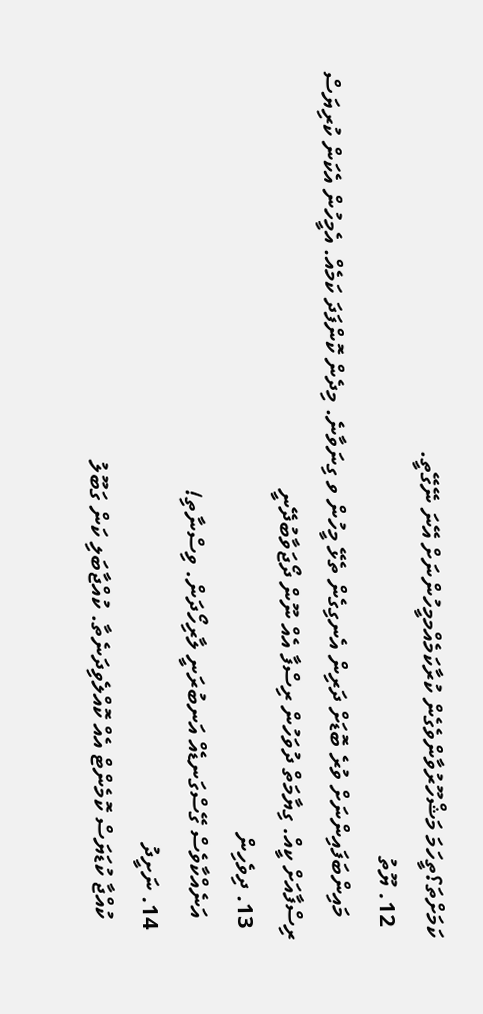ކަމަށްތަ؟ތީހަމަ މަޝްހޫރުވާންވެގެން ކުރާކަމެއްމމީހުންނަށް އޭނަ ނޭގޭތީ.
  12. ޔޫތު
    މައިންބަފައިންނަށް ވުރެ ބޮޑަށް ދަރިން އެނގިގެން ތެޅޭ މީހުން ވ ގިނަވާނެ. މިދެން ކޮންފަދަ ކަމެއް. އެމީހުން އެކަން ކުރިޔަސް ރިސްފާއަށް ކީއް. ގިޔާމަތް ދުވަހުން ރިސްފާ އެއް ނޫން ދޯޖަވާބުދޭނީ
  13. ދިވެހިން
    އަނެއްކާވެސް ގޭސްގަނޑެއް އަނބުރަނީ ލާރިހޯދަން. ވިސްނާތި!
  14. ނަށީދު
    ކުއްޖާ ކުޑަޔަސް ކޮމެންޓް އެއް ކޮއްލެވިދަނެތާ. ކުއްޖާބަލި ކަން ގަބޫލު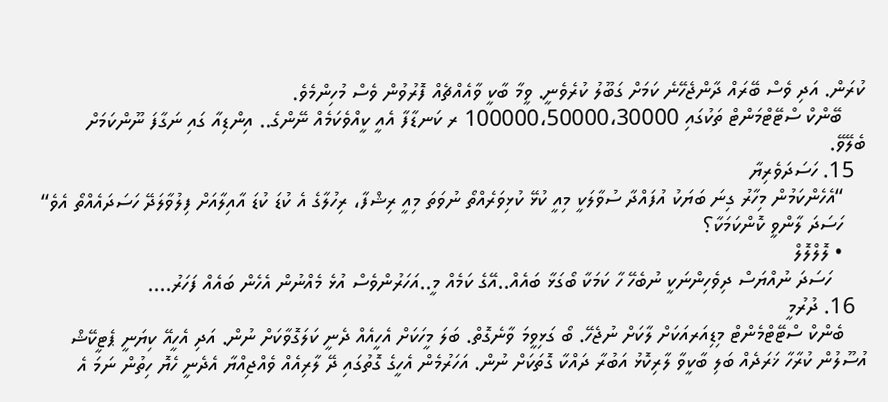ކުރަން. އަދި ވެސް ބޭރައް ދާންޖެހޭނެ ކަމަށް ގަބޫލު ކުރެވެނީ. ވީމާ ބާކީ ވާއެއްޗެއް ފޮރުވުން ވެސް މުހިންމެވެ.
    ބޭންކް ސްޓޭޓްމަންޓް ތަކުގައި 100000،50000،30000 ރ ކަނޑާފާ އެއީ ކީއްވެކަމެއް ނޭންގެ.. އިންޑިއާ ގައި ނަގާފަ ނޫންކަމަށް ބެލޭވޭ.
  15. ހަސަދަވެރިޔާ
    “އެހެންކަމުން މިހާރު ގިނަ ބަޔަކު އުފައްދާ ސުވާލަކީ މިއީ ކުޅޭ ކުޅިވަރެއްތޯ ނުވަތަ މިއީ ރިޝްފާ، ރިހުލާގެ އެ ކުޑަ ކުޑަ އާއިލާއަށް ފިލުވާލަދޭ ހަސަދައެއްތޯ އެވެ“
    ހަސަދަ ލާންވީ ކޮންކަމަކާ؟
    • ލޮލްލޮލް
      ހަސަދަ ނުއްޔަސް ދިވެހިންނަކީ ނުބެހޭ ހާ ކަމަކާ ބޯގަޅާ ބައެއް..އޭގެ ކަމެއް މީ..އަހަރުންވެސް އުޅެ މެއްނުން އެހެން ބައެއް ފަހަރު....
  16. ދުރުމީ
    ބެންކް ސްޓޭޓްމެންޓް މިޑިއަރއަކަށް ލާކަށް ނުޖެހޭ. ބޯ ގަޅިވީމަ ވާނެގޮތް. ބަލަ މީހަކަށް އެހީއެއް ދެނީ ކަލަގޮވާކަށް ނުން. އަދި އެހީއޭ ކިޔަނީ ޕެޓީކޭޝް އުސޫލުން ކުރާހާ ޚަރަދެއް ބަލި ބާކީވާ ލާރިކޮޅު އަބުރާ ދައްކާ ގޮތަކަށް ނުން. އަހަރުމެން އެހީގެ ގޮތުގައި ދޭ ލާރިއެއް ވެއްޖިއްޔާ އެދެނީ ހެޔޮ ހިތުން ނަމަ އެ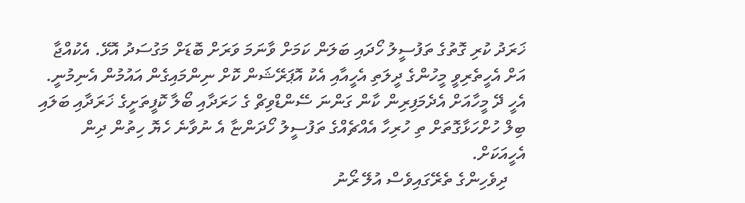ޚަރަދު ކުރި ގޮތުގެ ތަފުސީލު ހޯދައި ބަލަން ކަމަށް ވާނަމަ ވަރަށް ބޮޑަށް މަގުސަދު އޮޅޭ. އެކުއްޖާ އަށް އެހީތެރިވީ މީހުންގެ ދީލަތި އެހީއާއި އެކު އޮޕަރޭޝަން ކޮށް ނިންމައިގެން އައުމުން އެނިމުނީ. އެހީ ދޭ މީހާއަށް އެދެމަފިރިން ކާން ގަންނަ ސޭންޑްވިޗް ގެ ހަރަދާއި ބޯލާ ކޮފީތަށީގެ ޚަރަދާއި ބަލައި ބިލް ހުށްހަޅާގޮތަށް ތި ހުރިހާ އެއްޗެއްގެ ތަފުސީލު ހޯދަންޏާ އެ ނުވާނެ ހެޔޮ ހިތުން ދިން އެހީއަކަށް.
    ދިވެހިންގެ ތެރޭގައިވެސް އުލޭ ރޯނު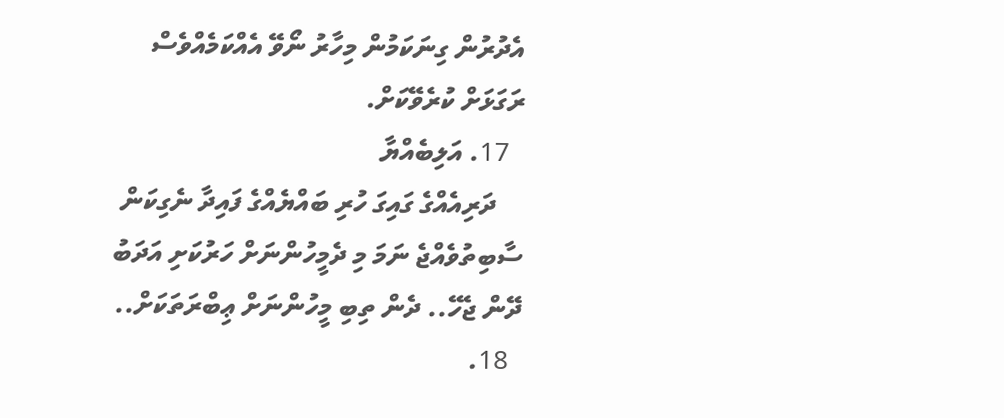އެދުރުން ގިނަކަމުން މިހާރު ނޯވޭ އެއްކަމެއްވެސް ރަގަޅަށް ކުރެވޭކަށް.
  17. އަލިބެއްޔާ
    ދަރިއެއްގެ ގައިގަ ހުރި ބައްޔެއްގެ ފައިދާ ނެގިކަން ސާބިތުވެއްޖެ ނަމަ މި ދެމީހުންނަށް ހަރުކަށި އަދަބު ދޭން ޖެހޭ.. ދެން ތިބި މީހުންނަށް ޢިބްރަތަކަށް..
  18.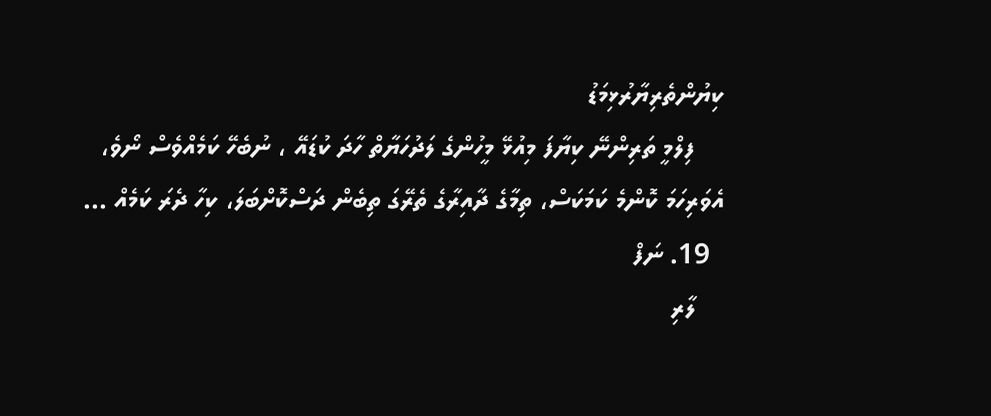ކިޔުންތެރިޔާރުޅިމަޑު
    ފިލްމީ ތަރިންނޭ ކިޔާފަ މިއުޅޭ މީހުންގެ ލަދުހަޔާތް ހާދަ ކުޑައޭ ، ނުބެހޭ ކަމެއްވެސް ނޯވެ، އެވަރިހަމަ ކޮންމެ ކަމަކަސް، ތިމާގެ ދާއިރާގެ ތެރޭގަ ތިބެން ދަސްކޮށްބަލަ، ކިހާ ދެރަ ކަމެއް ...
  19. ނަފް
    ލާރި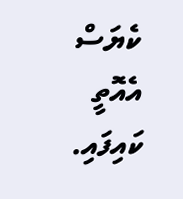ކެޔަސް އެއޮތީ ކައިފައި.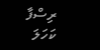ރިސްފާ ކަހަލަ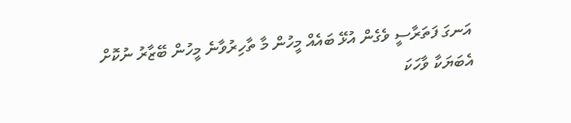އަނގަ ފަތަރާސީ ވެގެން އުޅޭ ބައެއް މީހުން މާ ތާހިރުވާނެ މީހުން ބޭޒާރު ނުކޮށް އެބަޔަކާ ވާހަކަ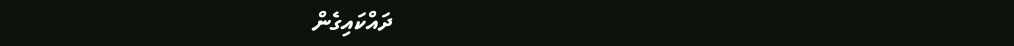ދައްކައިގެން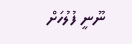ނޫނީ ފުލުހަށް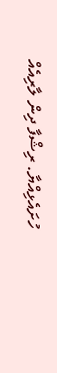ހުށައެޅިއްޔާ. ރިޝްފާ ދިން ލާރިއެއް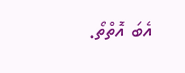އެބަ އޮތްތޯ.